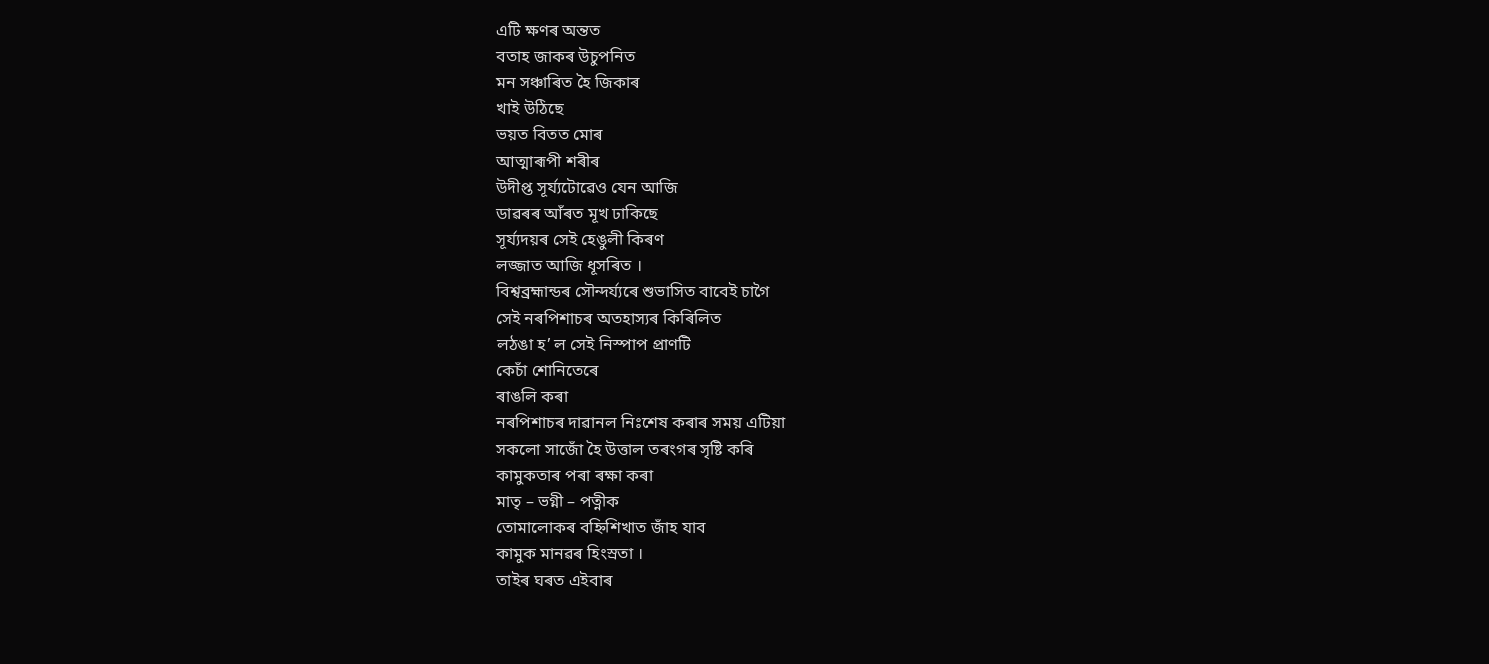এটি ক্ষণৰ অন্তত
বতাহ জাকৰ উচুপনিত
মন সঞ্চাৰিত হৈ জিকাৰ
খাই উঠিছে
ভয়ত বিতত মোৰ
আত্মাৰূপী শৰীৰ
উদীপ্ত সূৰ্য্যটোৱেও যেন আজি
ডাৱৰৰ আঁৰত মূখ ঢাকিছে
সূৰ্য্যদয়ৰ সেই হেঙুলী কিৰণ
লজ্জাত আজি ধূসৰিত ।
বিশ্ৱব্ৰহ্মান্ডৰ সৌন্দৰ্য্যৰে শুভাসিত বাবেই চাগৈ
সেই নৰপিশাচৰ অতহাস্যৰ কিৰিলিত
লঠঙা হ’ ল সেই নিস্পাপ প্ৰাণটি
কেচাঁ শোনিতেৰে
ৰাঙলি কৰা
নৰপিশাচৰ দাৱানল নিঃশেষ কৰাৰ সময় এটিয়া
সকলো সাজোঁ হৈ উত্তাল তৰংগৰ সৃষ্টি কৰি
কামুকতাৰ পৰা ৰক্ষা কৰা
মাতৃ – ভগ্নী – পত্নীক
তোমালোকৰ বহ্নিশিখাত জাঁহ যাব
কামুক মানৱৰ হিংস্ৰতা ।
তাইৰ ঘৰত এইবাৰ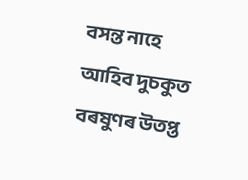বসন্ত নাহে
আহিব দুচকুত বৰষুণৰ উতপ্ত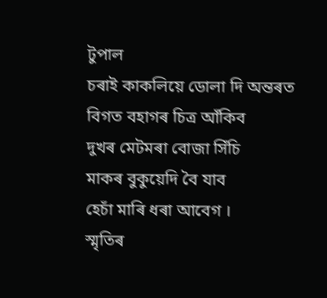টুপাল
চৰাই কাকলিয়ে ডোলা দি অন্তৰত
বিগত বহাগৰ চিত্ৰ আঁকিব
দুখৰ মেটমৰা বোজা সিঁচি
মাকৰ বুকুয়েদি বৈ যাব
হেচাঁ মাৰি ধৰা আবেগ ।
স্মৃতিৰ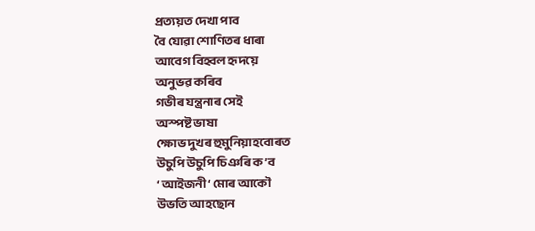প্ৰত্যয়ত দেখা পাব
বৈ যোৱা শোণিতৰ ধাৰা
আবেগ বিহ্বল হৃদয়ে
অনুভৱ কৰিব
গভীৰ যন্ত্রনাৰ সেই
অস্পষ্ট ভাষা
ক্ষোভ দুখৰ হুমুনিয়াহবোৰত
উচুপি উচুপি চিঞৰি ক’ব
‘ আইজনী ‘ মোৰ আকৌ
উভতি আহছোন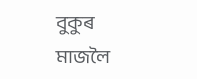বুকুৰ মাজলৈ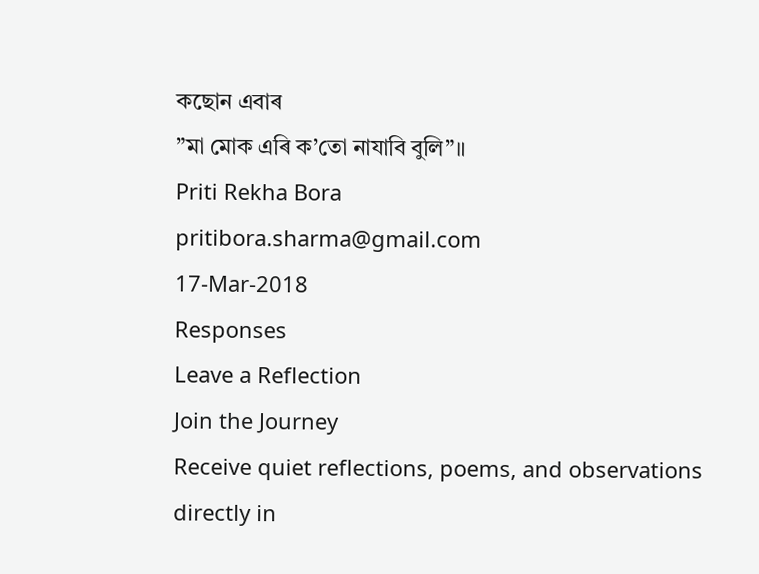কছোন এবাৰ
”মা মোক এৰি ক’তো নাযাবি বুলি”॥
Priti Rekha Bora
pritibora.sharma@gmail.com
17-Mar-2018
Responses
Leave a Reflection
Join the Journey
Receive quiet reflections, poems, and observations directly in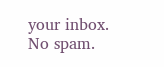your inbox.
No spam.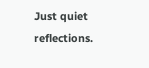Just quiet reflections.